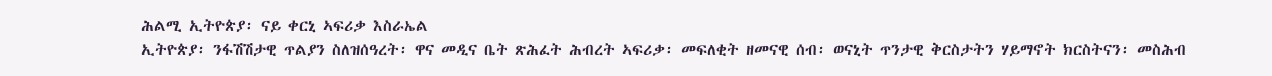ሕልሚ ኢትዮጵያ፡ ናይ ቀርኒ ኣፍሪቃ እስራኤል
ኢትዮጵያ፡ ንፋሽሽታዊ ጥልያን ስለዝሰዓረት፡ ዋና መዲና ቤት ጽሕፈት ሕብረት ኣፍሪቃ፡ መፍለቂት ዘመናዊ ሰብ፡ ወናኒት ጥንታዊ ቅርስታትን ሃይማኖት ክርስትናን፡ መስሕብ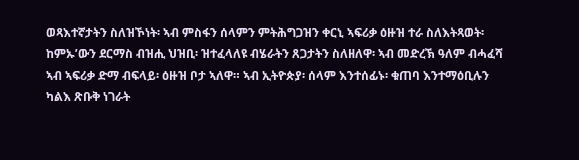ወጻእተኛታትን ስለዝኾነት፡ ኣብ ምስፋን ሰላምን ምትሕግጋዝን ቀርኒ ኣፍሪቃ ዕዙዝ ተራ ስለእትጻወት፡ ከምኡ’ውን ደርማስ ብዝሒ ህዝቢ፡ ዝተፈላለዩ ብሄራትን ጸጋታትን ስለዘለዋ፡ ኣብ መድረኽ ዓለም ብሓፈሻ ኣብ ኣፍሪቃ ድማ ብፍላይ፡ ዕዙዝ ቦታ ኣለዋ። ኣብ ኢትዮጵያ፡ ሰላም እንተሰፊኑ፡ ቁጠባ እንተማዕቢሉን ካልእ ጽቡቅ ነገራት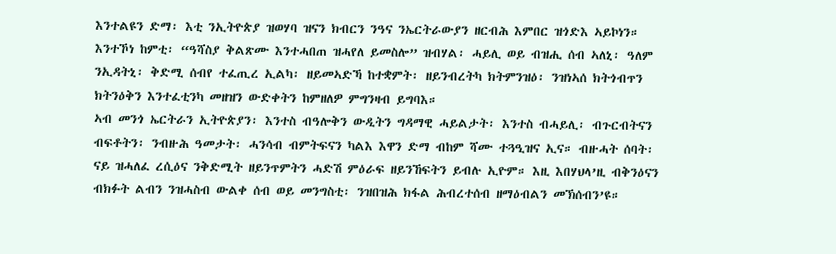እንተልዩን ድማ፡ እቲ ንኢትዮጵያ ዝወሃባ ዝናን ክብርን ንዓና ንኤርትራውያን ዘርብሕ እምበር ዝጎድእ ኣይኮነን። እንተኾነ ከምቲ፡ “ዓሻስያ ቅልጽሙ እንተሓበጠ ዝሓየለ ይመስሎ” ዝብሃል፡ ሓይሊ ወይ ብዝሒ ሰብ ኣለኒ፡ ዓለም ንኢዳትኒ፡ ቅድሚ ሰብየ ተፈጢረ ኢልካ፡ ዘይመኣድኻ ከተቋምት፡ ዘይንብረትካ ክትምንዝዕ፡ ንዝነኣሰ ክትጎብጥን ክትንዕቅን እንተፈቲንካ መዘዝን ውድቀትን ከምዘለዎ ምግንዛብ ይግባእ።
ኣብ መንጎ ኤርትራን ኢትዮጵያን፡ እንተስ ብዓሎቅን ውዲትን ግዳማዊ ሓይልታት፡ እንተስ ብሓይሊ፡ ብጉርብትናን ብፍቶትን፡ ንብዙሕ ዓመታት፡ ሓንሳብ ብምትፍናን ካልእ እዋን ድማ ብከም ሻሙ ተጓዒዝና ኢና። ብዙሓት ሰባት፡ ናይ ዝሓለፈ ረሲዕና ንቅድሚት ዘይንጥምትን ሓድሽ ምዕራፍ ዘይንኸፍትን ይብሉ ኢዮም። እዚ እበሃህላ’ዚ ብቅንዕናን ብክፉት ልብን ንዝሓስብ ውልቀ ሰብ ወይ መንግስቲ፡ ንዝበዝሕ ክፋል ሕብረተሰብ ዘማዕብልን መኽሰብን’ዩ።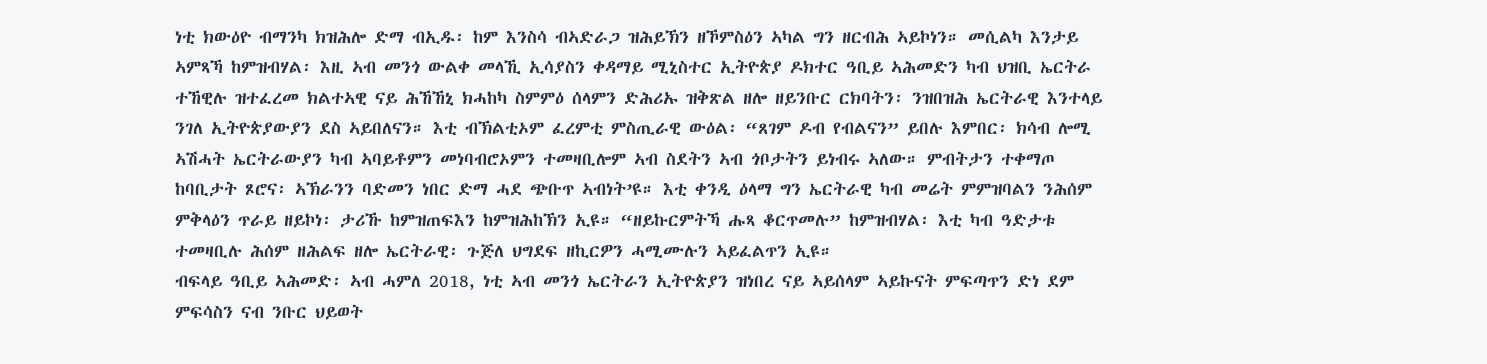ነቲ ክውዕዮ ብማንካ ክዝሕሎ ድማ ብኢዱ፡ ከም እንስሳ ብኣድራጋ ዝሕይኽን ዘኾምስዕን ኣካል ግን ዘርብሕ ኣይኮነን። መሲልካ እንታይ ኣምጻኻ ከምዝብሃል፡ እዚ ኣብ መንጎ ውልቀ መላኺ ኢሳያስን ቀዳማይ ሚኒስተር ኢትዮጵያ ዶክተር ዓቢይ ኣሕመድን ካብ ህዝቢ ኤርትራ ተኸዊሉ ዝተፈረመ ክልተኣዊ ናይ ሕኸኸኒ ክሓከካ ስምምዕ ሰላምን ድሕሪኡ ዝቅጽል ዘሎ ዘይንቡር ርክባትን፡ ንዝበዝሕ ኤርትራዊ እንተላይ ንገለ ኢትዮጵያውያን ደስ ኣይበለናን። እቲ ብኽልቲኦም ፈረምቲ ምስጢራዊ ውዕል፡ “ጸገም ዶብ የብልናን” ይበሉ እምበር፡ ክሳብ ሎሚ ኣሽሓት ኤርትራውያን ካብ ኣባይቶምን መነባብሮኦምን ተመዛቢሎም ኣብ ስደትን ኣብ ጎቦታትን ይነብሩ ኣለው። ምብትታን ተቀማጦ ከባቢታት ጾሮና፡ ኣኽራንን ባድመን ነበር ድማ ሓደ ጭቡጥ ኣብነት’ዩ። እቲ ቀንዲ ዕላማ ግን ኤርትራዊ ካብ መሬት ምምዝባልን ንሕሰም ምቅላዕን ጥራይ ዘይኮነ፡ ታሪኹ ከምዝጠፍእን ከምዝሕከኽን ኢዩ። “ዘይኩርምትኻ ሑጻ ቆርጥመሉ” ከምዝብሃል፡ እቲ ካብ ዓድታቱ ተመዛቢሉ ሕሰም ዘሕልፍ ዘሎ ኤርትራዊ፡ ጉጅለ ህግደፍ ዘኪርዎን ሓሚሙሉን ኣይፈልጥን ኢዩ።
ብፍላይ ዓቢይ ኣሕመድ፡ ኣብ ሓምለ 2018, ነቲ ኣብ መንጎ ኤርትራን ኢትዮጵያን ዝነበረ ናይ ኣይሰላም ኣይኩናት ምፍጣጥን ድነ ደም ምፍሳስን ናብ ንቡር ህይወት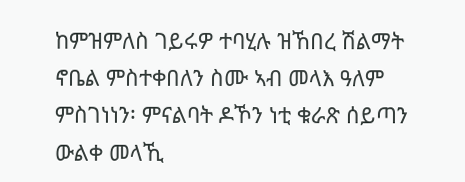ከምዝምለስ ገይሩዎ ተባሂሉ ዝኸበረ ሽልማት ኖቤል ምስተቀበለን ስሙ ኣብ መላእ ዓለም ምስገነነን፡ ምናልባት ዶኾን ነቲ ቁራጽ ሰይጣን ውልቀ መላኺ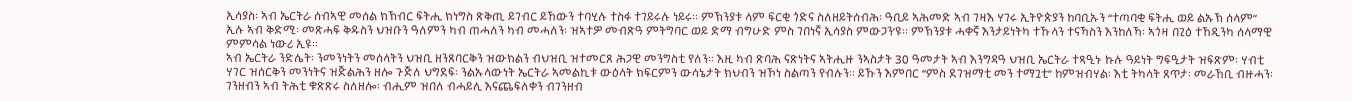ኢሳያስ፡ ኣብ ኤርትራ ሰብኣዊ መሰል ክኽብር ፍትሒ ክነግስ ጽቅጢ ይገብር ይኸውን ተባሂሉ ተስፋ ተገይሩሉ ነይሩ። ምኽንያቱ ላም ፍርቂ ጎድና ስለዘይትሰብሕ፡ ዓቢይ ኣሕመድ ኣብ ገዛእ ሃገሩ ኢትዮጵያን ከባቢኡን “ተጣባቂ ፍትሒ ወይ ልኡኽ ሰላም” ኢሉ ኣብ ቅድሚ፡ መጽሓፍ ቅዱስን ህዝቡን ዓለምን ካብ ጠሓለን ካብ መሓለን፡ ዝኣተዎ መብጽዓ ምትግባር ወይ ድማ ብግሁድ ምስ ገበነኛ ኢሳያስ ምውጋን’ዩ። ምኽንያቱ ሓቀኛ እንታይነትካ ተኹላን ተናኻስን እንከለኻ፡ ኣጎዛ በጊዕ ተኸዲንካ ሰላማዊ ምምሳል ነውሪ ኢዩ።
ኣብ ኤርትራ ንድሌት፡ ንመንነትን መሰላትን ህዝቢ ዘንጸባርቅን ዝውክልን ብህዝቢ ዝተመርጸ ሕጋዊ መንግስቲ የለን። እዚ ካብ ጽባሕ ናጽነትና ኣትሒዙ ንኣስታት 30 ዓመታት ኣብ እንግዳዓ ህዝቢ ኤርትራ ተጻዒኑ ኩሉ ዓይነት ግፍዒታት ዝፍጽም፡ ሃብቲ ሃገር ዝሰርቅን መንነትና ዝጅልሕን ዘሎ ጉጅለ ህግደፍ፡ ንልኡላውነት ኤርትራ ኣመልኪቱ ውዕላት ክፍርምን ውሳኔታት ክህብን ዝኾነ ስልጣን የብሉን። ይኹን እምበር “ምስ ደገዝማቲ መን ተማጓቲ” ከምዝብሃል፡ እቲ ትካላት ጸጥታ፡ መራኸቢ ብዙሓን፡ ገንዘብን ኣብ ትሕቲ ቁጽጽሩ ስለዘሎ፡ ብሒም ዝበለ ብሓይሊ እናጨፍለቀን ብገንዘብ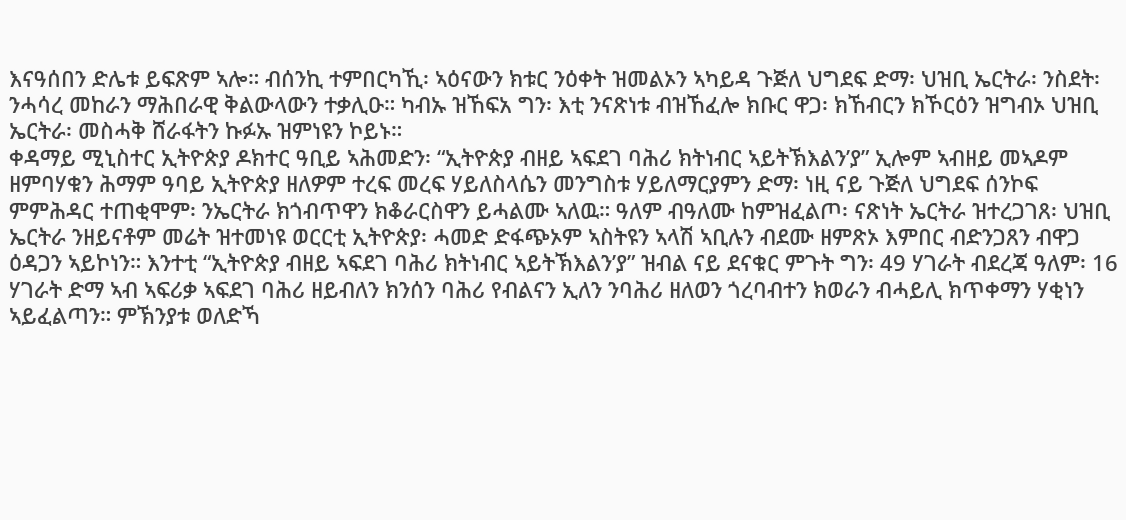እናዓሰበን ድሌቱ ይፍጽም ኣሎ። ብሰንኪ ተምበርካኺ፡ ኣዕናውን ክቱር ንዕቀት ዝመልኦን ኣካይዳ ጉጅለ ህግደፍ ድማ፡ ህዝቢ ኤርትራ፡ ንስደት፡ ንሓሳረ መከራን ማሕበራዊ ቅልውላውን ተቃሊዑ። ካብኡ ዝኸፍአ ግን፡ እቲ ንናጽነቱ ብዝኸፈሎ ክቡር ዋጋ፡ ክኸብርን ክኾርዕን ዝግብኦ ህዝቢ ኤርትራ፡ መስሓቅ ሸራፋትን ኩፉኡ ዝምነዩን ኮይኑ።
ቀዳማይ ሚኒስተር ኢትዮጵያ ዶክተር ዓቢይ ኣሕመድን፡ “ኢትዮጵያ ብዘይ ኣፍደገ ባሕሪ ክትነብር ኣይትኽእልን’ያ” ኢሎም ኣብዘይ መኣዶም ዘምባሃቁን ሕማም ዓባይ ኢትዮጵያ ዘለዎም ተረፍ መረፍ ሃይለስላሴን መንግስቱ ሃይለማርያምን ድማ፡ ነዚ ናይ ጉጅለ ህግደፍ ሰንኮፍ ምምሕዳር ተጠቂሞም፡ ንኤርትራ ክጎብጥዋን ክቆራርስዋን ይሓልሙ ኣለዉ። ዓለም ብዓለሙ ከምዝፈልጦ፡ ናጽነት ኤርትራ ዝተረጋገጸ፡ ህዝቢ ኤርትራ ንዘይናቶም መሬት ዝተመነዩ ወርርቲ ኢትዮጵያ፡ ሓመድ ድፋጭኦም ኣስትዩን ኣላሽ ኣቢሉን ብደሙ ዘምጽኦ እምበር ብድንጋጸን ብዋጋ ዕዳጋን ኣይኮነን። እንተቲ “ኢትዮጵያ ብዘይ ኣፍደገ ባሕሪ ክትነብር ኣይትኽእልን’ያ” ዝብል ናይ ደናቁር ምጉት ግን፡ 49 ሃገራት ብደረጃ ዓለም፡ 16 ሃገራት ድማ ኣብ ኣፍሪቃ ኣፍደገ ባሕሪ ዘይብለን ክንሰን ባሕሪ የብልናን ኢለን ንባሕሪ ዘለወን ጎረባብተን ክወራን ብሓይሊ ክጥቀማን ሃቂነን ኣይፈልጣን። ምኽንያቱ ወለድኻ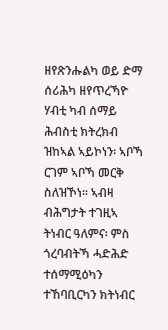ዘየጽንሑልካ ወይ ድማ ሰሪሕካ ዘየጥረኻዮ ሃብቲ ካብ ሰማይ ሕብስቲ ክትረክብ ዝከኣል ኣይኮነን፡ ኣቦኻ ርገም ኣቦኻ መርቅ ስለዝኾነ፡፡ ኣብዛ ብሕግታት ተገዚኣ ትነብር ዓለምና፡ ምስ ጎረባብትኻ ሓድሕድ ተሰማሚዕካን ተኸባቢርካን ክትነብር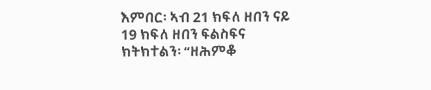እምበር፡ ኣብ 21 ክፍለ ዘበን ናይ 19 ክፍለ ዘበን ፍልስፍና ክትክተልን፡ “ዘሕምቆ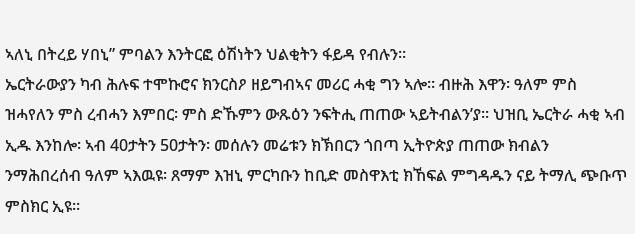ኣለኒ በትረይ ሃበኒ” ምባልን እንትርፎ ዕሽነትን ህልቂትን ፋይዳ የብሉን።
ኤርትራውያን ካብ ሕሉፍ ተሞኩሮና ክንርስዖ ዘይግብኣና መሪር ሓቂ ግን ኣሎ። ብዙሕ እዋን፡ ዓለም ምስ ዝሓየለን ምስ ረብሓን እምበር፡ ምስ ድኹምን ውጹዕን ንፍትሒ ጠጠው ኣይትብልን’ያ። ህዝቢ ኤርትራ ሓቂ ኣብ ኢዱ እንከሎ፡ ኣብ 40ታትን 50ታትን፡ መሰሉን መሬቱን ክኽበርን ጎበጣ ኢትዮጵያ ጠጠው ክብልን ንማሕበረሰብ ዓለም ኣእዉዩ፡ ጸማም እዝኒ ምርካቡን ከቢድ መስዋእቲ ክኸፍል ምግዳዱን ናይ ትማሊ ጭቡጥ ምስክር ኢዩ።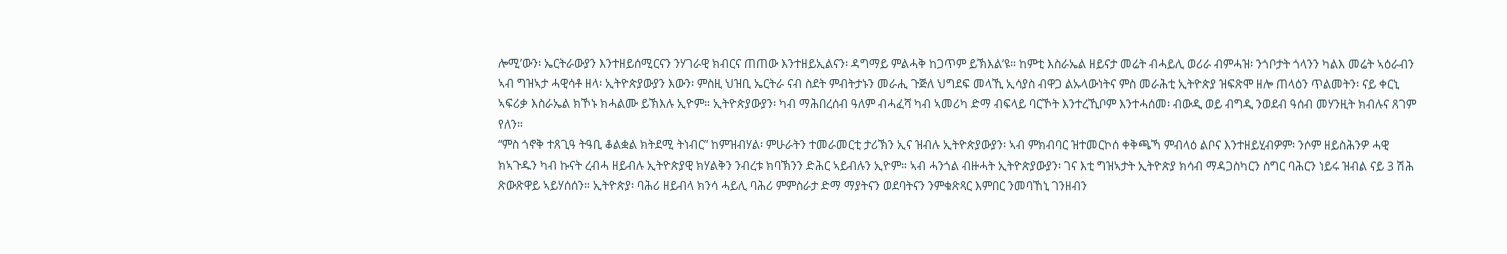ሎሚ’ውን፡ ኤርትራውያን እንተዘይሰሚርናን ንሃገራዊ ክብርና ጠጠው እንተዘይኢልናን፡ ዳግማይ ምልሓቅ ከጋጥም ይኽእል’ዩ። ከምቲ እስራኤል ዘይናታ መሬት ብሓይሊ ወሪራ ብምሓዝ፡ ንጎቦታት ጎላንን ካልእ መሬት ኣዕራብን ኣብ ግዝኣታ ሓዊሳቶ ዘላ፡ ኢትዮጵያውያን እውን፡ ምስዚ ህዝቢ ኤርትራ ናብ ስደት ምብትታኑን መራሒ ጉጅለ ህግደፍ መላኺ ኢሳያስ ብዋጋ ልኡላውነትና ምስ መራሕቲ ኢትዮጵያ ዝፍጽሞ ዘሎ ጠላዕን ጥልመትን፡ ናይ ቀርኒ ኣፍሪቃ እስራኤል ክኾኑ ክሓልሙ ይኽእሉ ኢዮም። ኢትዮጵያውያን፡ ካብ ማሕበረሰብ ዓለም ብሓፈሻ ካብ ኣመሪካ ድማ ብፍላይ ባርኾት እንተረኺቦም እንተሓሰመ፡ ብውዲ ወይ ብግዲ ንወደብ ዓሰብ መሃንዚት ክብሉና ጸገም የለን።
“ምስ ጎኖቅ ተጸጊዓ ትዓቢ ቆልቋል ክትደሚ ትነብር” ከምዝብሃል፡ ምሁራትን ተመራመርቲ ታሪኽን ኢና ዝብሉ ኢትዮጵያውያን፡ ኣብ ምክብባር ዝተመርኮሰ ቀቅጫኻ ምብላዕ ልቦና እንተዘይሂብዎም፡ ንሶም ዘይስሕንዎ ሓዊ ክኣጉዱን ካብ ኩናት ረብሓ ዘይብሉ ኢትዮጵያዊ ክሃልቅን ንብረቱ ክባኽንን ድሕር ኣይብሉን ኢዮም። ኣብ ሓንጎል ብዙሓት ኢትዮጵያውያን፡ ገና እቲ ግዝኣታት ኢትዮጵያ ክሳብ ማዳጋስካርን ስግር ባሕርን ነይሩ ዝብል ናይ 3 ሽሕ ጽውጽዋይ ኣይሃሰሰን። ኢትዮጵያ፡ ባሕሪ ዘይብላ ክንሳ ሓይሊ ባሕሪ ምምስራታ ድማ ማያትናን ወደባትናን ንምቁጽጻር እምበር ንመባኸኒ ገንዘብን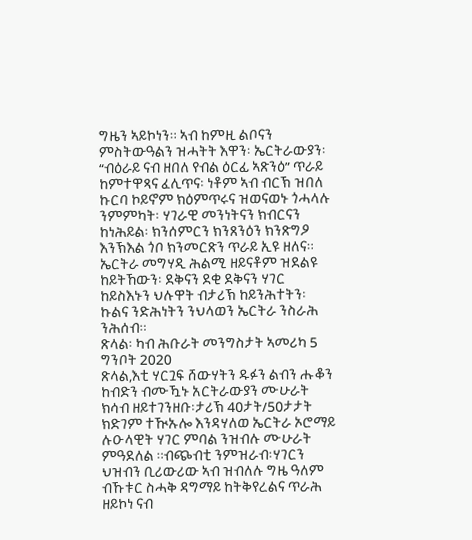ግዜን ኣይኮነን። ኣብ ከምዚ ልቦናን ምስትውዓልን ዝሓትት እዋን፡ ኤርትራውያን፡ “ብዕራይ ናብ ዘበለ የብል ዕርፊ ኣጽንዕ” ጥራይ ከምተዋጻና ፈሊጥና፡ ነቶም ኣብ ብርኽ ዝበለ ኩርባ ኮይኖም ክዕምጥሩና ዝወናወኑ ጎሓላሉ ንምምካት፡ ሃገራዊ መንነትናን ክብርናን ከነሕይል፡ ክንሰምርን ክንጸንዕን ክንጽግዖ እንኽእል ጎቦ ክንመርጽን ጥራይ ኢዩ ዘለና። ኤርትራ መግሃዲ ሕልሚ ዘይናቶም ዝደልዩ ከይትኸውን፡ ደቅናን ደቂ ደቅናን ሃገር ከይስእኑን ህሉዋት ብታሪኽ ከይንሕተትን፡ ኩልና ንድሕነትን ንህላወን ኤርትራ ንስራሕ ንሕሰብ።
ጽላል፡ ካብ ሕቡራት መንግስታት ኣመሪካ 5 ግንቦት 2020
ጽላል,እቲ ሃርጓፍ ሸውሃትን ዱፉን ልብን ሑቆን ከብድን ብሙዃኑ አርትራውያን ሙሁራት ክሳብ ዘይተገንዘቡ፡ታሪኽ 40ታት/50ታታት ክድገም ተዂኡሎ እንዳሃለወ ኤርትራ ኦሮማይ ሉዑላዊት ሃገር ምባል ንዝብሉ ሙሁራት ምዓደለል ።ብጭብቲ ንምዝራብ፡ሃገርን ህዝብን ቢሪውሪው ኣብ ዝብለሉ ግዜ ዓለም ብኹቱር ስሓቅ ዳግማይ ከትቅየረልና ጥራሕ ዘይኮነ ናብ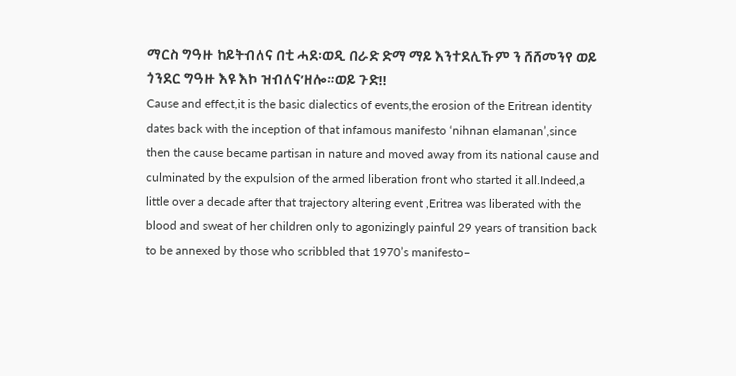ማርስ ግዓዙ ከይትብለና በቲ ሓደ፡ወዲ በራድ ድማ ማይ እንተደሊኹም ን ሸሸመንየ ወይ ጎንደር ግዓዙ እዩ እኮ ዝብለና’ዘሎ።ወይ ጉድ!!
Cause and effect,it is the basic dialectics of events,the erosion of the Eritrean identity dates back with the inception of that infamous manifesto ‘nihnan elamanan’,since then the cause became partisan in nature and moved away from its national cause and culminated by the expulsion of the armed liberation front who started it all.Indeed,a little over a decade after that trajectory altering event ,Eritrea was liberated with the blood and sweat of her children only to agonizingly painful 29 years of transition back to be annexed by those who scribbled that 1970’s manifesto–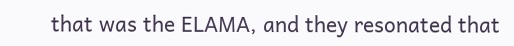that was the ELAMA, and they resonated that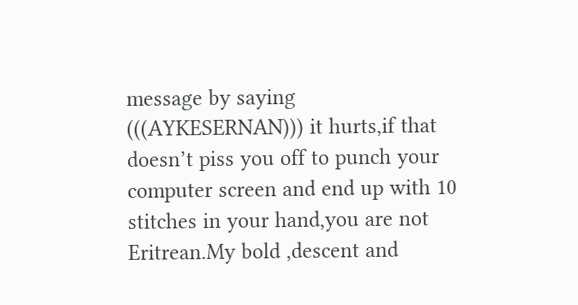message by saying (((AYKESERNAN))) it hurts,if that doesn’t piss you off to punch your computer screen and end up with 10 stitches in your hand,you are not Eritrean.My bold ,descent and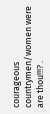courageous countrymen/women were are thou!!!? .